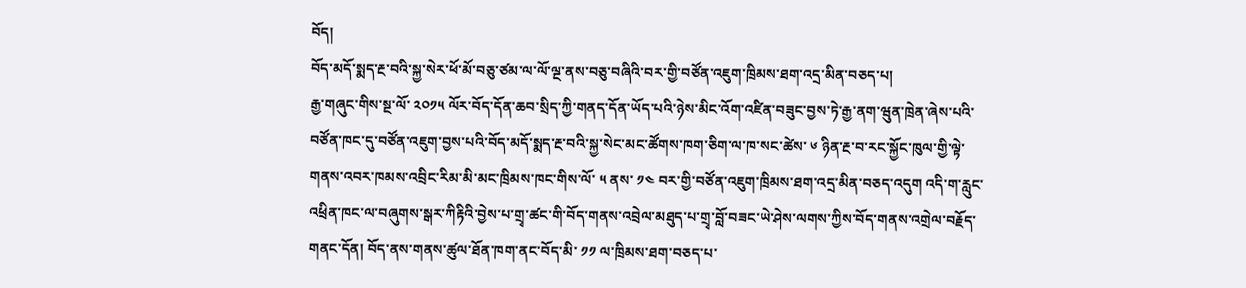བོད།
བོད་མདོ་སྨད་རྔ་བའི་སྐྱ་སེར་ཕོ་མོ་བཅུ་ཙམ་ལ་ལོ་ལྔ་ནས་བཅུ་བཞིའི་བར་གྱི་བཙོན་འཇུག་ཁྲིམས་ཐག་འདྲ་མིན་བཅད་པ།
རྒྱ་གཞུང་གིས་སྔ་ལོ་ ༢༠༡༥ ལོར་བོད་དོན་ཆབ་སྲིད་ཀྱི་གནད་དོན་ཡོད་པའི་ཉེས་མིང་འོག་འཛིན་བཟུང་བྱས་ཏེ་རྒྱ་ནག་ཝུན་ཁྲེན་ཞེས་པའི་བཙོན་ཁང་དུ་བཙོན་འཇུག་བྱས་པའི་བོད་མདོ་སྨད་རྔ་བའི་སྐྱ་སེང་མང་ཚོགས་ཁག་ཅིག་ལ་ཁ་སང་ཚེས་ ༦ ཉིན་རྔ་བ་རང་སྐྱོང་ཁུལ་གྱི་ལྟེ་གནས་འབར་ཁམས་འབྲིང་རིམ་མི་མང་ཁྲིམས་ཁང་གིས་ལོ་ ༥ ནས་ ༡༤ བར་གྱི་བཙོན་འཇུག་ཁྲིམས་ཐག་འདྲ་མིན་བཅད་འདུག འདི་ག་རླུང་འཕྲིན་ཁང་ལ་བཞུགས་སྒར་ཀིརྟིའི་བྱེས་པ་གྲྭ་ཚང་གི་བོད་གནས་འབྲེལ་མཐུད་པ་གྲྭ་བློ་བཟང་ཡེ་ཤེས་ལགས་ཀྱིས་བོད་གནས་འགྲེལ་བརྗོད་གནང་དོན། བོད་ནས་གནས་ཚུལ་ཐོན་ཁག་ནང་བོད་མི་ ༡༡ ལ་ཁྲིམས་ཐག་བཅད་པ་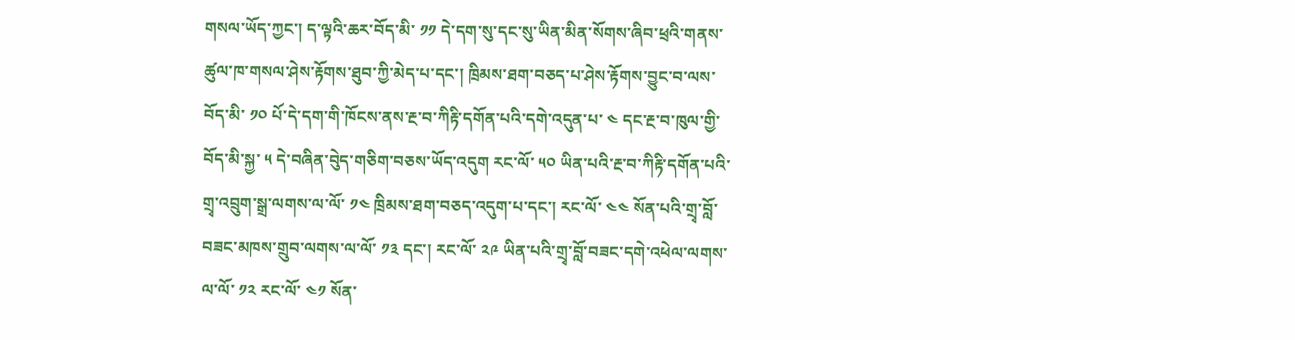གསལ་ཡོད་ཀྱང་། ད་ལྟའི་ཆར་བོད་མི་ ༡༡ དེ་དག་སུ་དང་སུ་ཡིན་མིན་སོགས་ཞིབ་ཕྲའི་གནས་ཚུལ་ཁ་གསལ་ཤེས་རྟོགས་ཐུབ་ཀྱི་མེད་པ་དང་། ཁྲིམས་ཐག་བཅད་པ་ཤེས་རྟོགས་བྱུང་བ་ལས་བོད་མི་ ༡༠ པོ་དེ་དག་གི་ཁོངས་ནས་རྔ་བ་ཀིརྟི་དགོན་པའི་དགེ་འདུན་པ་ ༤ དང་རྔ་བ་ཁུལ་གྱི་བོད་མི་སྐྱ་ ༥ དེ་བཞིན་བེུད་གཅིག་བཅས་ཡོད་འདུག རང་ལོ་ ༥༠ ཡིན་པའི་རྔ་བ་ཀིརྟི་དགོན་པའི་གྲྭ་འབྲུག་སྒྲ་ལགས་ལ་ལོ་ ༡༤ ཁྲིམས་ཐག་བཅད་འདུག་པ་དང་། རང་ལོ་ ༤༤ སོན་པའི་གྲྭ་བློ་བཟང་མཁས་གྲུབ་ལགས་ལ་ལོ་ ༡༣ དང་། རང་ལོ་ ༢༩ ཡིན་པའི་གྲྭ་བློ་བཟང་དགེ་འཕེལ་ལགས་ལ་ལོ་ ༡༢ རང་ལོ་ ༤༡ སོན་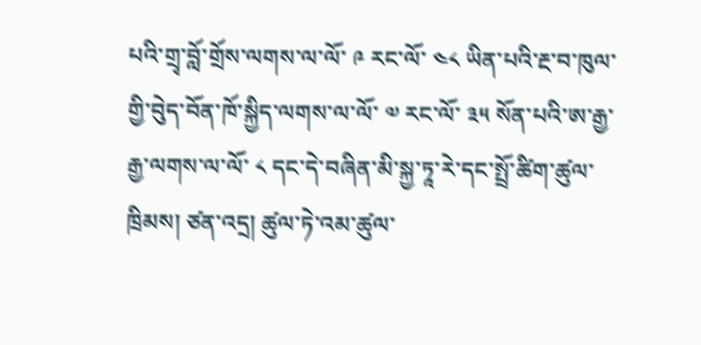པའི་གྲྭ་བློ་གྲོས་ལགས་ལ་ལོ་ ༩ རང་ལོ་ ༤༨ ཡིན་པའི་རྔ་བ་ཁུལ་གྱི་བེུད་བོན་ཁོ་སྐྱིད་ལགས་ལ་ལོ་ ༧ རང་ལོ་ ༣༥ སོན་པའི་ཨ་རྒྱ་རྒྱ་ལགས་ལ་ལོ་ ༨ དང་དེ་བཞིན་མི་སྐྱ་ཏཱ་རེ་དང་སྤྲོ་ཚིག་ཚུལ་ཁྲིམས། ཙན་འདྲ། ཚུལ་ཏེ་འམ་ཚུལ་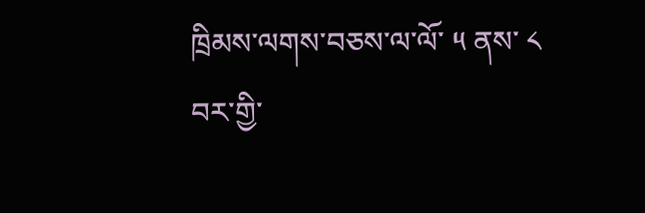ཁྲིམས་ལགས་བཅས་ལ་ལོ་ ༥ ནས་ ༨ བར་གྱི་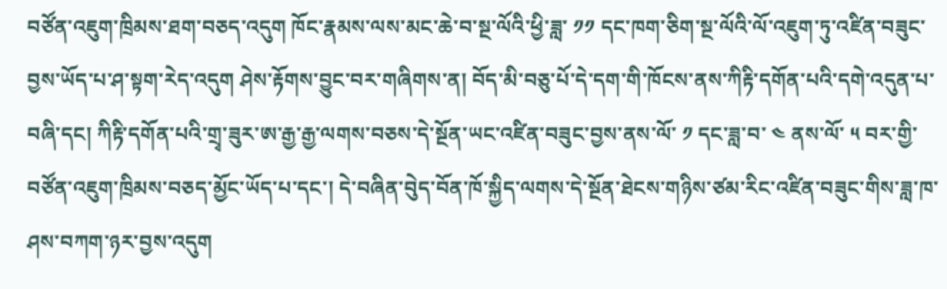བཙོན་འཇུག་ཁྲིམས་ཐག་བཅད་འདུག ཁོང་རྣམས་ལས་མང་ཆེ་བ་སྔ་ལོའི་ཕྱི་ཟླ་ ༡༡ དང་ཁག་ཅིག་སྔ་ལོའི་ལོ་འཇུག་ཏུ་འཛིན་བཟུང་བྱས་ཡོད་པ་ཤ་སྟག་རེད་འདུག ཤེས་རྟོགས་བྱུང་བར་གཞིགས་ན། བོད་མི་བཅུ་པོ་དེ་དག་གི་ཁོངས་ནས་ཀིརྟི་དགོན་པའི་དགེ་འདུན་པ་བཞི་དང། ཀིརྟི་དགོན་པའི་གྲྭ་ཟུར་ཨ་རྒྱ་རྒྱ་ལགས་བཅས་དེ་སྔོན་ཡང་འཛིན་བཟུང་བྱས་ནས་ལོ་ ༡ དང་ཟླ་བ་ ༤ ནས་ལོ་ ༥ བར་གྱི་བཙོན་འཇུག་ཁྲིམས་བཅད་མྱོང་ཡོད་པ་དང་། དེ་བཞིན་བེུད་བོན་ཁོ་སྐྱིད་ལགས་དེ་སྔོན་ཐེངས་གཉིས་ཙམ་རིང་འཛིན་བཟུང་གིས་ཟླ་ཁ་ཤས་བཀག་ཉར་བྱས་འདུག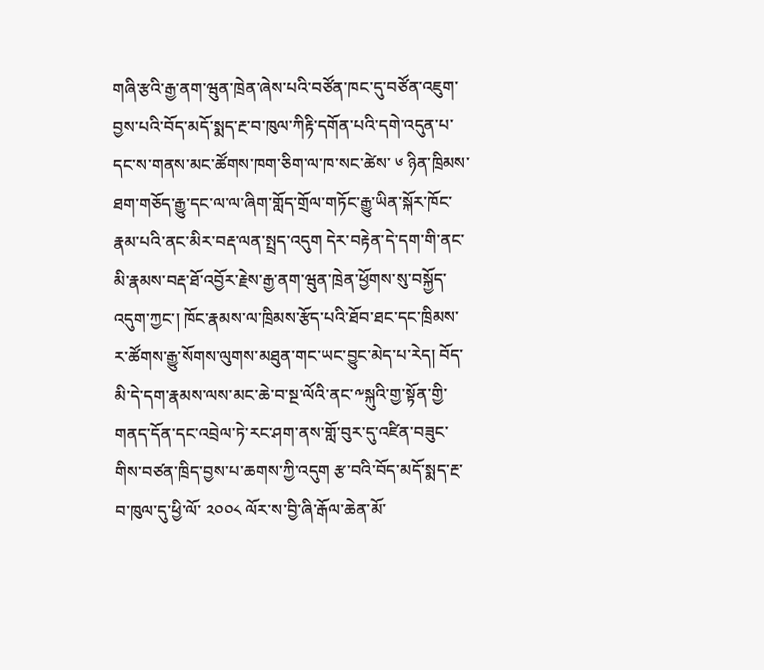གཞི་རྩའི་རྒྱ་ནག་ཝུན་ཁྲེན་ཞེས་པའི་བཙོན་ཁང་དུ་བཙོན་འཇུག་བྱས་པའི་བོད་མདོ་སྨད་རྔ་བ་ཁུལ་ཀིརྟི་དགོན་པའི་དགེ་འདུན་པ་དང་ས་གནས་མང་ཚོགས་ཁག་ཅིག་ལ་ཁ་སང་ཚེས་ ༦ ཉིན་ཁྲིམས་ཐག་གཅོད་རྒྱུ་དང་ལ་ལ་ཞིག་གློད་གྲོལ་གཏོང་རྒྱུ་ཡིན་སྐོར་ཁོང་རྣམ་པའི་ནང་མིར་བརྡ་ལན་སྤྲད་འདུག དེར་བརྟེན་དེ་དག་གི་ནང་མི་རྣམས་བརྡ་ཐོ་འབྱོར་རྗེས་རྒྱ་ནག་ཝུན་ཁྲེན་ཕྱོགས་སུ་བསྐྱོད་འདུག་ཀྱང་། ཁོང་རྣམས་ལ་ཁྲིམས་རྩོད་པའི་ཐོབ་ཐང་དང་ཁྲིམས་ར་ཚོགས་རྒྱུ་སོགས་ལུགས་མཐུན་གང་ཡང་བྱུང་མེད་པ་རེད། བོད་མི་དེ་དག་རྣམས་ལས་མང་ཆེ་བ་སྔ་ལོའི་ནང་༸སྐུའི་གྱ་སྟོན་གྱི་གནད་དོན་དང་འབྲེལ་ཏེ་རང་ཤག་ནས་གློ་བུར་དུ་འཛིན་བཟུང་གིས་བཙན་ཁྲིད་བྱས་པ་ཆགས་ཀྱི་འདུག རྩ་བའི་བོད་མདོ་སྨད་རྔ་བ་ཁུལ་དུ་ཕྱི་ལོ་ ༢༠༠༨ ལོར་ས་བྱི་ཞི་རྒོལ་ཆེན་མོ་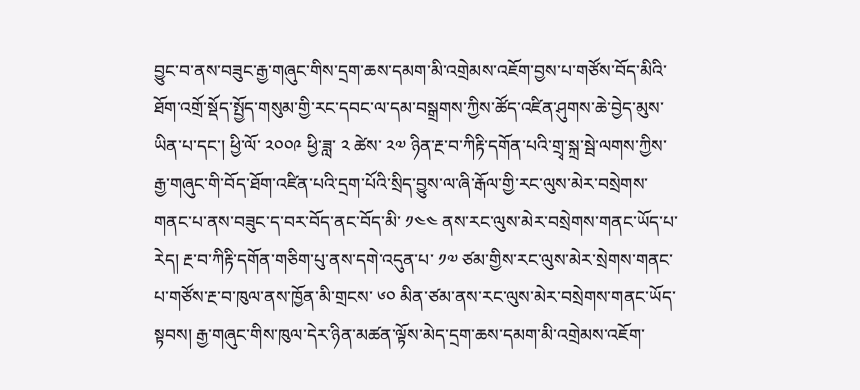བྱུང་བ་ནས་བཟུང་རྒྱ་གཞུང་གིས་དྲག་ཆས་དམག་མི་འགྲེམས་འཇོག་བྱས་པ་གཙོས་བོད་མིའི་ཐོག་འགྲོ་སྡོད་སྤྱོད་གསུམ་གྱི་རང་དབང་ལ་དམ་བསྒྲགས་ཀྱིས་ཚོད་འཛིན་ཤུགས་ཆེ་བྱེད་མུས་ཡིན་པ་དང་། ཕྱི་ལོ་ ༢༠༠༩ ཕྱི་ཟླ་ ༢ ཚེས་ ༢༧ ཉིན་རྔ་བ་ཀིརྟི་དགོན་པའི་གྲྭ་སྐྲ་སྦེ་ལགས་ཀྱིས་རྒྱ་གཞུང་གི་བོད་ཐོག་འཛིན་པའི་དྲག་པོའི་སྲིད་བྱུས་ལ་ཞི་རྒོལ་གྱི་རང་ལུས་མེར་བསྲེགས་གནང་པ་ནས་བཟུང་ད་བར་བོད་ནང་བོད་མི་ ༡༤༤ ནས་རང་ལུས་མེར་བསྲེགས་གནང་ཡོད་པ་རེད། རྔ་བ་ཀིརྟི་དགོན་གཅིག་པུ་ནས་དགེ་འདུན་པ་ ༡༧ ཙམ་གྱིས་རང་ལུས་མེར་སྲེགས་གནང་པ་གཙོས་རྔ་བ་ཁུལ་ནས་ཁྱོན་མི་གྲངས་ ༦༠ མིན་ཙམ་ནས་རང་ལུས་མེར་བསྲེགས་གནང་ཡོད་སྟབས། རྒྱ་གཞུང་གིས་ཁུལ་དེར་ཉིན་མཚན་ལྟོས་མེད་དྲག་ཆས་དམག་མི་འགྲེམས་འཇོག་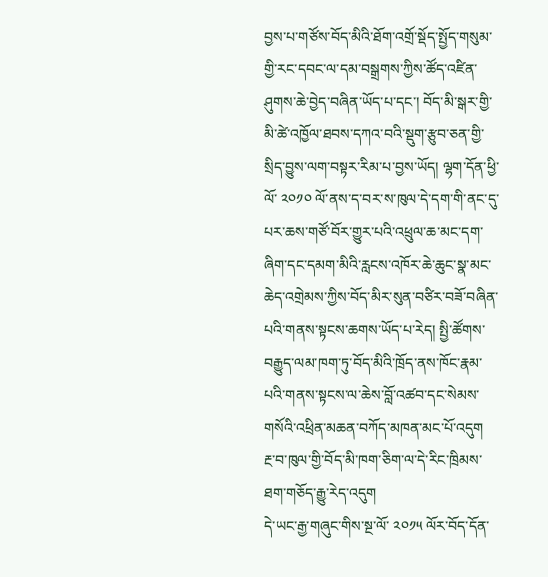བྱས་པ་གཙོས་བོད་མིའི་ཐོག་འགྲོ་སྡོད་སྤྱོད་གསུམ་གྱི་རང་དབང་ལ་དམ་བསྒྲགས་ཀྱིས་ཚོད་འཛིན་ཤུགས་ཆེ་བྱེད་བཞིན་ཡོད་པ་དང་། བོད་མི་སྒར་གྱི་མི་ཚེ་འཁྱོལ་ཐབས་དཀའ་བའི་སྡུག་རྩུབ་ཅན་གྱི་སྲིད་བྱུས་ལག་བསྟར་རིམ་པ་བྱས་ཡོད། ལྷག་དོན་ཕྱི་ལོ་ ༢༠༡༠ ལོ་ནས་ད་བར་ས་ཁུལ་དེ་དག་གི་ནང་དུ་པར་ཆས་གཙོ་བོར་གྱུར་པའི་འཕྲུལ་ཆ་མང་དག་ཞིག་དང་དམག་མིའི་རླངས་འཁོར་ཆེ་ཆུང་སྣ་མང་ཆེད་འགྲེམས་ཀྱིས་བོད་མིར་སུན་བཙིར་བཟོ་བཞིན་པའི་གནས་སྟངས་ཆགས་ཡོད་པ་རེད། སྤྱི་ཚོགས་བརྒྱུད་ལམ་ཁག་ཏུ་བོད་མིའི་ཁྲོད་ནས་ཁོང་རྣམ་པའི་གནས་སྟངས་ལ་ཆེས་བློ་འཚབ་དང་སེམས་གསོའི་འཕྲིན་མཆན་བཀོད་མཁན་མང་པོ་འདུག
རྔ་བ་ཁུལ་གྱི་བོད་མི་ཁག་ཅིག་ལ་དེ་རིང་ཁྲིམས་ཐག་གཅོད་རྒྱུ་རེད་འདུག
དེ་ཡང་རྒྱ་གཞུང་གིས་སྔ་ལོ་ ༢༠༡༥ ལོར་བོད་དོན་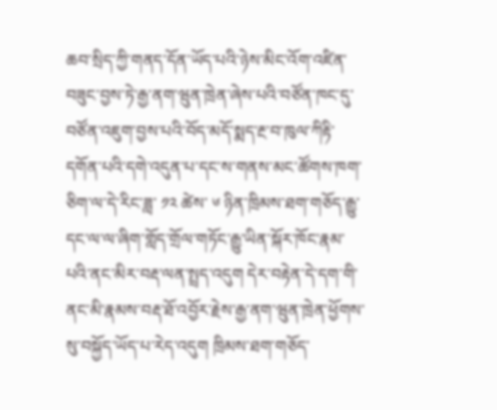ཆབ་སྲིད་ཀྱི་གནད་དོན་ཡོད་པའི་ཉེས་མིང་འོག་འཛིན་བཟུང་བྱས་ཏེ་རྒྱ་ནག་ཝུན་ཁྲེན་ཞེས་པའི་བཙོན་ཁང་དུ་བཙོན་འཇུག་བྱས་པའི་བོད་མདོ་སྨད་རྔ་བ་ཁུལ་ཀིརྟི་དགོན་པའི་དགེ་འདུན་པ་དང་ས་གནས་མང་ཚོགས་ཁག་ཅིག་ལ་དེ་རིང་ཟླ་ ༡༢ ཚེས་ ༦ ཉིན་ཁྲིམས་ཐག་གཅོད་རྒྱུ་དང་ལ་ལ་ཞིག་གློད་གྲོལ་གཏོང་རྒྱུ་ཡིན་སྐོར་ཁོང་རྣམ་པའི་ནང་མིར་བརྡ་ལན་སྤྲད་འདུག དེར་བརྟེན་དེ་དག་གི་ནང་མི་རྣམས་བརྡ་ཐོ་འབྱོར་རྗེས་རྒྱ་ནག་ཝུན་ཁྲེན་ཕྱོགས་སུ་བསྐྱོད་ཡོད་པ་རེད་འདུག ཁྲིམས་ཐག་གཅོད་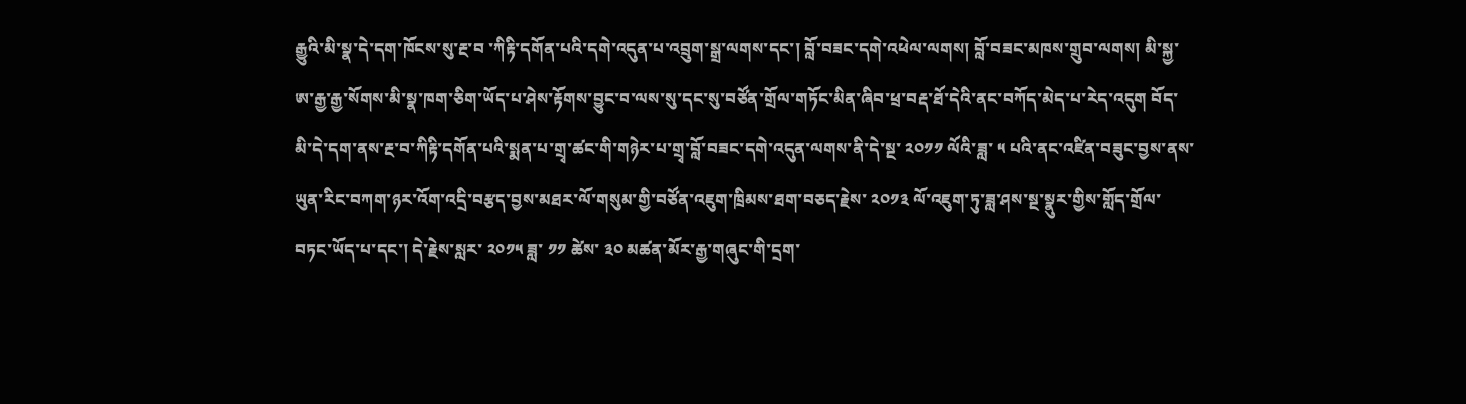རྒྱུའི་མི་སྣ་དེ་དག་ཁོངས་སུ་རྔ་བ ་ཀིརྟི་དགོན་པའི་དགེ་འདུན་པ་འབྲུག་སྒྲ་ལགས་དང་། བློ་བཟང་དགེ་འཕེལ་ལགས། བློ་བཟང་མཁས་གྲུབ་ལགས། མི་སྐྱ་ཨ་རྒྱ་རྒྱ་སོགས་མི་སྣ་ཁག་ཅིག་ཡོད་པ་ཤེས་རྟོགས་བྱུང་བ་ལས་སུ་དང་སུ་བཙོན་གྲོལ་གཏོང་མིན་ཞིབ་ཕྲ་བརྡ་ཐོ་དེའི་ནང་བཀོད་མེད་པ་རེད་འདུག བོད་མི་དེ་དག་ནས་རྔ་བ་ཀིརྟི་དགོན་པའི་སྨན་པ་གྲྭ་ཚང་གི་གཉེར་པ་གྲྭ་བློ་བཟང་དགེ་འདུན་ལགས་ནི་དེ་སྔ་ ༢༠༡༡ ལོའི་ཟླ་ ༥ པའི་ནང་འཛིན་བཟུང་བྱས་ནས་ཡུན་རིང་བཀག་ཉར་འོག་འདྲི་བརྩད་བྱས་མཐར་ལོ་གསུམ་གྱི་བཙོན་འཇུག་ཁྲིམས་ཐག་བཅད་རྗེས་ ༢༠༡༣ ལོ་འཇུག་ཏུ་ཟླ་ཤས་སྔ་སྣུར་གྱིས་གློད་གྲོལ་བཏང་ཡོད་པ་དང་། དེ་རྗེས་སླར་ ༢༠༡༥ ཟླ་ ༡༡ ཚེས་ ༣༠ མཚན་མོར་རྒྱ་གཞུང་གི་དྲག་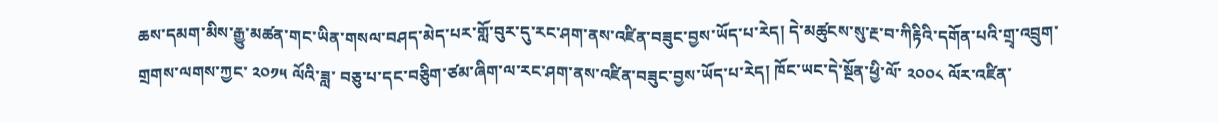ཆས་དམག་མིས་རྒྱུ་མཚན་གང་ཡིན་གསལ་བཤད་མེད་པར་གློ་བུར་དུ་རང་ཤག་ནས་འཛིན་བཟུང་བྱས་ཡོད་པ་རེད། དེ་མཚུངས་སུ་རྔ་བ་ཀིརྟིའི་དགོན་པའི་གྲྭ་འབྲུག་གྲགས་ལགས་ཀྱང་ ༢༠༡༥ ལོའི་ཟླ་ བཅུ་པ་དང་བཅིུག་ཙམ་ཞིག་ལ་རང་ཤག་ནས་འཛིན་བཟུང་བྱས་ཡོད་པ་རེད། ཁོང་ཡང་དེ་སྔོན་ཕྱི་ལོ་ ༢༠༠༨ ལོར་འཛིན་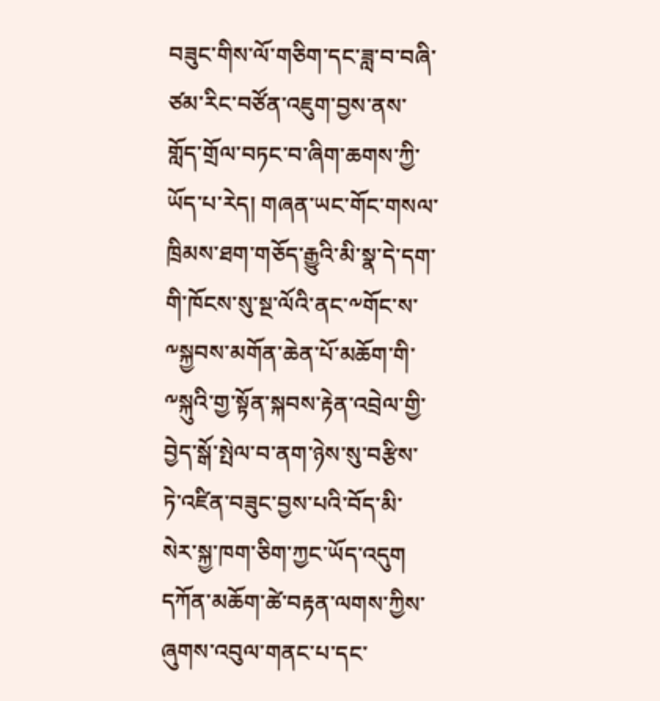བཟུང་གིས་ལོ་གཅིག་དང་ཟླ་བ་བཞི་ཙམ་རིང་བཙོན་འཇུག་བྱས་ནས་གློད་གྲོལ་བཏང་བ་ཞིག་ཆགས་ཀྱི་ཡོད་པ་རེད། གཞན་ཡང་གོང་གསལ་ཁྲིམས་ཐག་གཅོད་རྒྱུའི་མི་སྣ་དེ་དག་གི་ཁོངས་སུ་སྔ་ལོའི་ནང་༸གོང་ས་༸སྐྱབས་མགོན་ཆེན་པོ་མཆོག་གི་༸སྐུའི་གྱ་སྟོན་སྐབས་རྟེན་འབྲེལ་གྱི་བྱེད་སྒོ་སྤེལ་བ་ནག་ཉེས་སུ་བརྩིས་ཏེ་འཛིན་བཟུང་བྱས་པའི་བོད་མི་སེར་སྐྱ་ཁག་ཅིག་ཀྱང་ཡོད་འདུག
དཀོན་མཆོག་ཚེ་བརྟན་ལགས་ཀྱིས་ཞུགས་འབུལ་གནང་པ་དང་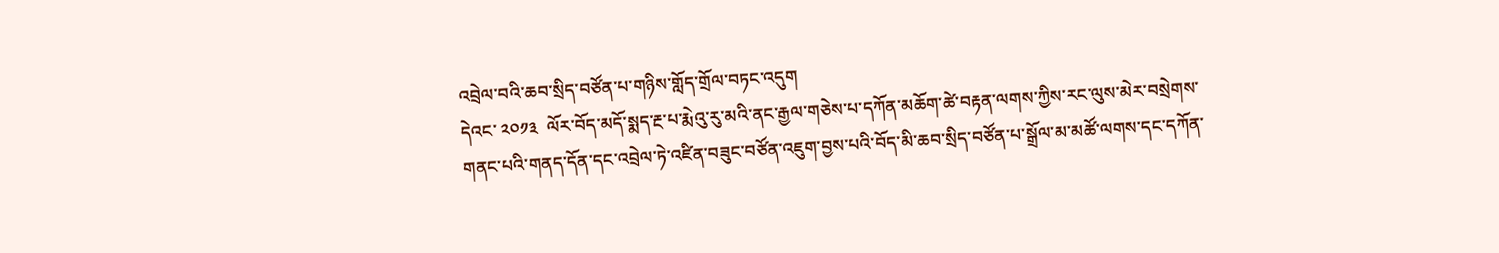འབྲེལ་བའི་ཆབ་སྲིད་བཙོན་པ་གཉིས་གློད་གྲོལ་བཏང་འདུག
དེའང་ ༢༠༡༣  ལོར་བོད་མདོ་སྨད་རྔ་པ་རྨེའུ་རུ་མའི་ནང་རྒྱལ་གཅེས་པ་དཀོན་མཆོག་ཚེ་བརྟན་ལགས་ཀྱིས་རང་ལུས་མེར་བསྲེགས་གནང་པའི་གནད་དོན་དང་འབྲེལ་ཏེ་འཛིན་བཟུང་བཙོན་འཇུག་བྱས་པའི་བོད་མི་ཆབ་སྲིད་བཙོན་པ་སྒྲོལ་མ་མཚོ་ལགས་དང་དཀོན་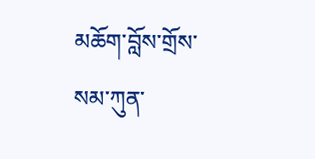མཆོག་བློས་གྲོས་སམ་ཀུན་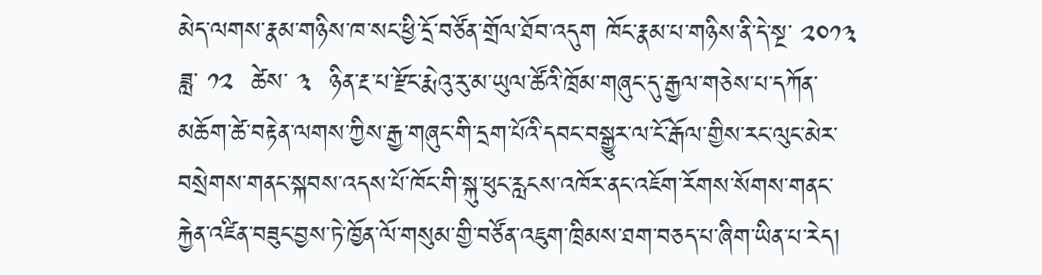མེད་ལགས་རྣམ་གཉིས་ཁ་སང་ཕྱི་དྲོ་བཙོན་གྲོལ་ཐོབ་འདུག ཁོང་རྣམ་པ་གཉིས་ནི་དེ་སྔ་ ༢༠༡༣  ཟླ་ ༡༢  ཚེས་ ༣  ཉིན་རྔ་པ་རྫོང་རྨེའུ་རུ་མ་ཡུལ་ཚོའི་ཁྲོམ་གཞུང་དུ་རྒྱལ་གཅེས་པ་དཀོན་མཆོག་ཚེ་བརྟེན་ལགས་ཀྱིས་རྒྱ་གཞུང་གི་དྲག་པོའི་དབང་བསྒྱུར་ལ་ངོ་རྒོལ་གྱིས་རང་ལུང་མེར་བསྲེགས་གནང་སྐབས་འདས་པོ་ཁོང་གི་སྐུ་ཕུང་རླངས་འཁོར་ནང་འཇོག་རོགས་སོགས་གནང་རྐྱེན་འཛིན་བཟུང་བྱས་ཏེ་ཁྱོན་ལོ་གསུམ་གྱི་བཙོན་འཇུག་ཁྲིམས་ཐག་བཅད་པ་ཞིག་ཡིན་པ་རེད།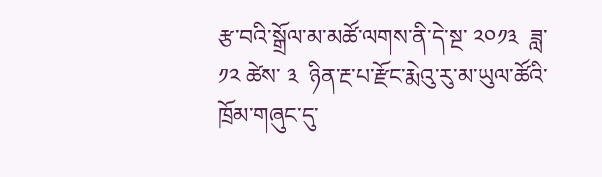རྩ་བའི་སྒྲོལ་མ་མཚོ་ལགས་ནི་དེ་སྔ་ ༢༠༡༣  ཟླ་ ༡༢ ཚེས་ ༣  ཉིན་རྔ་པ་རྫོང་རྨེའུ་རུ་མ་ཡུལ་ཚོའི་ཁྲོམ་གཞུང་དུ་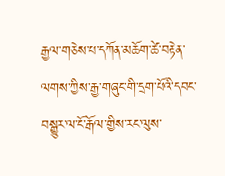རྒྱལ་གཅེས་པ་དཀོན་མཆོག་ཚེ་བརྟེན་ལགས་ཀྱིས་རྒྱ་གཞུང་གི་དྲག་པོའི་དབང་བསྒྱུར་ལ་ངོ་རྒོལ་གྱིས་རང་ལུས་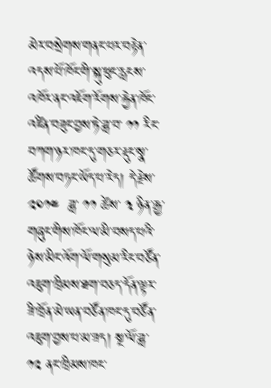མེར་བསྲེགས་གནང་པར་བརྟེན་འདས་པོ་ཁོང་གི་སྐུ་ཕུང་རླངས་འཁོར་ནང་འཇོག་རོགས་རྐྱེན་ཁོང་འཛིན་བཟུང་བྱས་ཏེ་ཟླ་བ་ ༡༡ རིང་བཀག་ཉར་ཁང་དུ་གཅར་རྡུང་སྣ་ཚོགས་བཏང་ཡོད་པ་རེད། དེ་རྗེས་ ༢༠༡༤  ཟླ་ ༡༡ ཚེས་ ༣ ཉིན་རྒྱ་གཞུང་གིས་ཁོང་ལ་མི་བསད་པའི་ཉེས་མིང་འོག་ལོ་གསུམ་རིང་བཙོན་འཇུག་ཁྲིམས་ཐག་བཅད་དོན་ལྟར་ཟི་ཁྲོན་མེ་ཡན་བཙོན་ཁང་དུ་བཙོན་འཇུག་བྱས་པ་མ་ཟད། སྔ་ལོ་ཟླ་ ༡༢ ནང་ཁྲིམས་ཁང་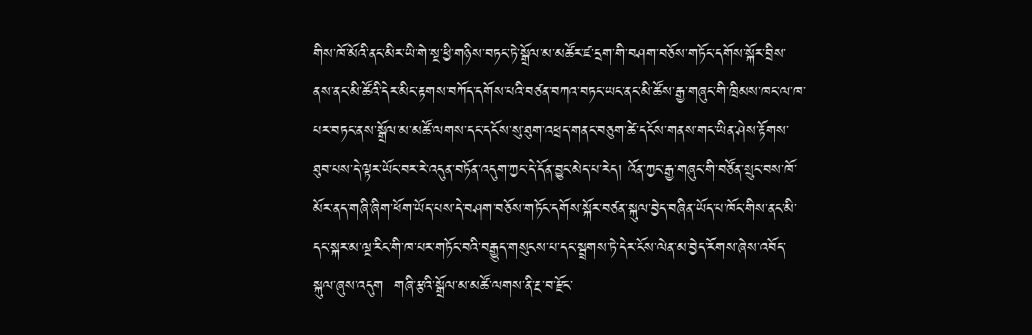གིས་ཁོ་མོའི་ནང་མིར་ཡི་གེ་སྔ་ཕྱི་གཉིས་བཏང་ཏེ་སྒྲོལ་མ་མཚོར་ཛ་དྲག་གི་བཤག་བཅོས་གཏོང་དགོས་སྐོར་བྲིས་ནས་ནང་མི་ཚོའི་དེར་མིང་རྟགས་བཀོད་དགོས་པའི་བཙན་བཀའ་བཏང་ཡང་ནང་མི་ཚོས་རྒྱ་གཞུང་གི་ཁྲིམས་ཁང་ལ་ཁ་པར་བཏང་ནས་སྒྲོལ་མ་མཚོ་ལགས་དང་དངོས་སུ་ཐུག་འཕྲད་གནང་བཅུག་ཚེ་དངོས་གནས་གང་ཡིན་ཤེས་རྟོགས་ཐུབ་པས་དེ་ལྟར་ཡོང་བར་རེ་འདུན་བཏོན་འདུག་ཀྱང་དེ་དོན་བྱུང་མེད་པ་རེད། འོན་ཀྱང་རྒྱ་གཞུང་གི་བཙོན་སྲུང་བས་ཁོ་མོར་ནད་གཞི་ཞིག་ཕོག་ཡོད་པས་དེ་བཤག་བཅོས་གཏོང་དགོས་སྐོར་བཙན་སྐུལ་བྱེད་བཞིན་ཡོད་པ་ཁོང་གིས་ནང་མི་དང་སྐར་མ་ལྔ་རིང་གི་ཁ་པར་གཏོང་བའི་བརྒྱུད་གསུངས་པ་དང་སྦྲགས་ཏེ་དེར་ངོས་ལེན་མ་བྱེད་རོགས་ཞེས་འབོད་སྐུལ་ཞུས་འདུག  གཞི་རྩའི་སྒྲོལ་མ་མཚོ་ལགས་ནི་རྔ་བ་རྫོང་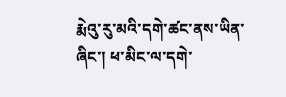རྨེའུ་རུ་མའི་དགེ་ཚང་ནས་ཡིན་ཞིང་། ཕ་མིང་ལ་དགེ་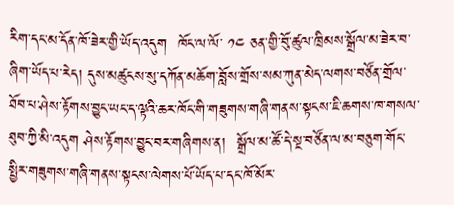རིག་དང་མ་དོན་ཁོ་ཟེར་གྱི་ཡོད་འདུག  ཁོང་ལ་ལོ་ ༡༤ ཅན་གྱི་བོུ་ཚུལ་ཁྲིམས་སྒྲོལ་མ་ཟེར་བ་ཞིག་ཡོད་པ་རེད། དུས་མཚུངས་སུ་དཀོན་མཆོག་བློས་གྲོས་སམ་ཀུན་མེད་ལགས་བཙོན་གྲོལ་ཐོབ་པ་ཤེས་རྟོགས་བྱུང་ཡང་ད་ལྟའི་ཆར་ཁོང་གི་གཟུགས་གཞི་གནས་སྟངས་ཇི་ཆགས་ཁ་གསལ་ཐུབ་ཀྱི་མི་འདུག ཤེས་རྟོགས་བྱུང་བར་གཞིགས་ན།  སྒྲོལ་མ་ཚོ་དེ་སྔ་བཙོན་ལ་མ་བཅུག་གོང་སྤྱིར་གཟུགས་གཞི་གནས་སྟངས་ལེགས་པོ་ཡོད་པ་དང་ཁོ་མོར་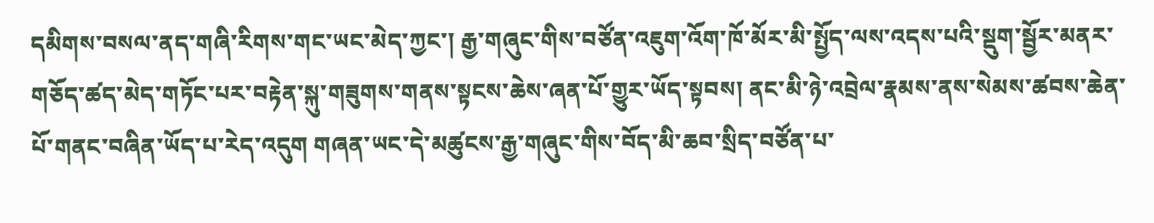དམིགས་བསལ་ནད་གཞི་རིགས་གང་ཡང་མེད་ཀྱང་། རྒྱ་གཞུང་གིས་བཙོན་འཇུག་འོག་ཁོ་མོར་མི་སྤྱོད་ལས་འདས་པའི་སྡུག་སྦྱོར་མནར་གཅོད་ཚད་མེད་གཏོང་པར་བརྟེན་སྐུ་གཟུགས་གནས་སྟངས་ཆེས་ཞན་པོ་གྱུར་ཡོད་སྟབས། ནང་མི་ཉེ་འབྲེལ་རྣམས་ནས་སེམས་ཚབས་ཆེན་པོ་གནང་བཞིན་ཡོད་པ་རེད་འདུག གཞན་ཡང་དེ་མཚུངས་རྒྱ་གཞུང་གིས་བོད་མི་ཆབ་སྲིད་བཙོན་པ་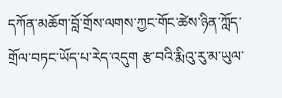དཀོན་མཆོག་བློ་གྲོས་ལགས་ཀྱང་གོང་ཚེས་ཉིན་ཀློད་གྲོལ་བཏང་ཡོད་པ་རེད་འདུག རྩ་བའི་རྨིའུ་རུ་མ་ཡུལ་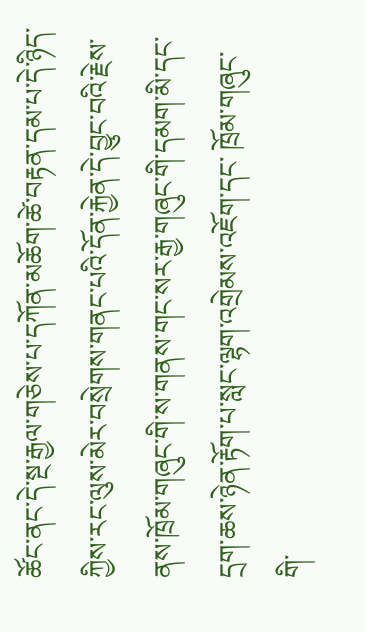ཚོང་ནང་དེ་སྔ་རྒྱལ་གཅེས་པ་དཀོན་མཆོག་ཚེ་བརྟན་དམ་པ་དེ་ཉིད་ཀྱིས་རང་ལུས་མེར་བསྲེགས་གནང་པའི་དོན་རྐྱེན་དེ་བྱུང་བའི་རྗེས་ནས་ཁྲོམ་གཞུང་གི་ས་གནས་གང་སར་རྒྱ་གཞུང་གི་དམག་མི་དང་དྲག་ཆས་ཉེན་རྟོག་པ་སླང་ལྷག་འགྲེམས་འཇོག་དང་ ཁྲོམ་གཞུང་གི་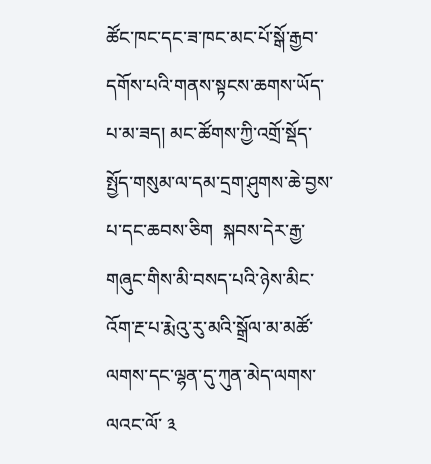ཚོང་ཁང་དང་ཟ་ཁང་མང་པོ་སྒོ་རྒྱབ་དགོས་པའི་གནས་སྟངས་ཆགས་ཡོད་པ་མ་ཟད། མང་ཚོགས་ཀྱི་འགྲོ་སྡོད་སྤྱོད་གསུམ་ལ་དམ་དྲག་ཤུགས་ཆེ་བྱས་པ་དང་ཆབས་ཅིག  སྐབས་དེར་རྒྱ་གཞུང་གིས་མི་བསད་པའི་ཉེས་མིང་འོག་རྔ་པ་རྨེའུ་རུ་མའི་སྒྲོལ་མ་མཚོ་ལགས་དང་ལྷན་དུ་ཀུན་མེད་ལགས་ལའང་ལོ་ ༣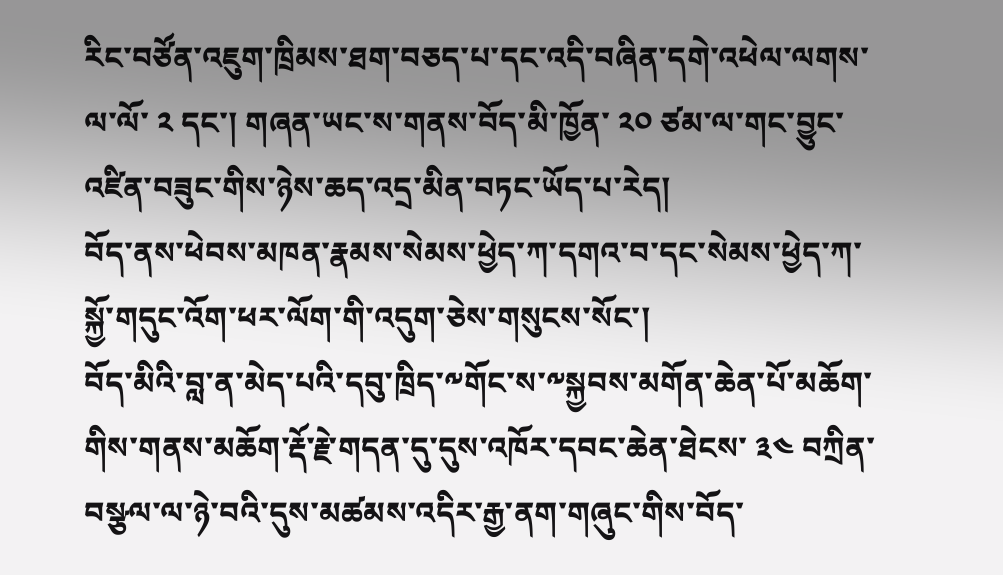རིང་བཙོན་འཇུག་ཁྲིམས་ཐག་བཅད་པ་དང་འདི་བཞིན་དགེ་འཕེལ་ལགས་ལ་ལོ་ ༢ དང་། གཞན་ཡང་ས་གནས་བོད་མི་ཁྱོན་ ༢༠ ཙམ་ལ་གང་བྱུང་འཛིན་བཟུང་གིས་ཉེས་ཆད་འདྲ་མིན་བཏང་ཡོད་པ་རེད།
བོད་ནས་ཕེབས་མཁན་རྣམས་སེམས་ཕྱེད་ཀ་དགའ་བ་དང་སེམས་ཕྱེད་ཀ་སྐྱོ་གདུང་འོག་ཕར་ལོག་གི་འདུག་ཅེས་གསུངས་སོང་།
བོད་མིའི་བླ་ན་མེད་པའི་དབུ་ཁྲིད་༸གོང་ས་༸སྐྱབས་མགོན་ཆེན་པོ་མཆོག་གིས་གནས་མཆོག་རྡོ་རྗེ་གདན་དུ་དུས་འཁོར་དབང་ཆེན་ཐེངས་ ༣༤ བཀྲིན་བསྩལ་ལ་ཉེ་བའི་དུས་མཚམས་འདིར་རྒྱ་ནག་གཞུང་གིས་བོད་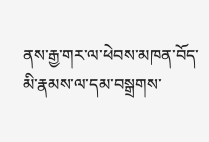ནས་རྒྱ་གར་ལ་ཕེབས་མཁན་བོད་མི་རྣམས་ལ་དམ་བསྒྲགས་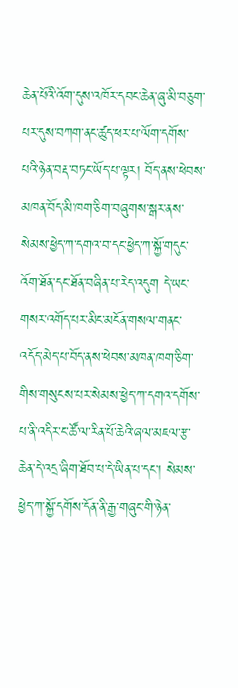ཆེན་པོའི་འོག་དུས་འཁོར་དབང་ཆེན་ཞུ་མི་བཅུག་པར་དུས་བཀག་ནང་ཚུད་ཕར་པ་ལོག་དགོས་པའི་ཉེན་བརྡ་བཏང་ཡོད་པ་ལྟར། བོད་ནས་ཕེབས་མཁན་བོད་མི་ཁག་ཅིག་བཞུགས་སྒར་ནས་སེམས་ཕྱེད་ཀ་དགའ་བ་དང་ཕྱེད་ཀ་སྐྱོ་གདུང་འོག་ཐོན་དང་ཐོན་བཞིན་པ་རེད་འདུག དེ་ཡང་གསར་འགོད་པར་མིང་མངོན་གསལ་གནང་འདོད་མེད་པ་བོད་ནས་ཕེབས་མཁན་ཁག་ཅིག་གིས་གསུངས་པར་སེམས་ཕྱེད་ཀ་དགའ་དགོས་པ་ནི་འདིར་ང་ཚོ་ལ་རིན་པོ་ཆེའི་ཞལ་མཇལ་རྩ་ཆེན་དེ་འདྲ་ཞིག་ཐོབ་པ་དེ་ཡིན་པ་དང་། སེམས་ཕྱེད་ཀ་སྐྱོ་དགོས་དོན་ནི་རྒྱ་གཞུང་གི་ཉེན་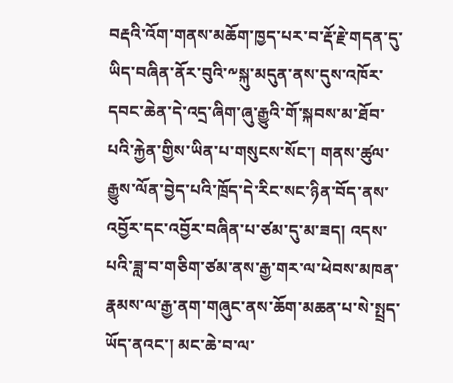བརྡའི་འོག་གནས་མཆོག་ཁྱད་པར་བ་རྡོ་རྗེ་གདན་དུ་ཡིད་བཞིན་ནོར་བུའི་༸སྐུ་མདུན་ནས་དུས་འཁོར་དབང་ཆེན་དེ་འདྲ་ཞིག་ཞུ་རྒྱུའི་གོ་སྐབས་མ་ཐོབ་པའི་རྐྱེན་གྱིས་ཡིན་པ་གསུངས་སོང་། གནས་ཚུལ་རྒྱུས་ལོན་བྱེད་པའི་ཁྲོད་དེ་རིང་སང་ཉིན་བོད་ནས་འབྱོར་དང་འབྱོར་བཞིན་པ་ཙམ་དུ་མ་ཟད། འདས་པའི་ཟླ་བ་གཅིག་ཙམ་ནས་རྒྱ་གར་ལ་ཕེབས་མཁན་རྣམས་ལ་རྒྱ་ནག་གཞུང་ནས་ཆོག་མཆན་པ་སེ་སྤྲད་ཡོད་ནའང་། མང་ཆེ་བ་ལ་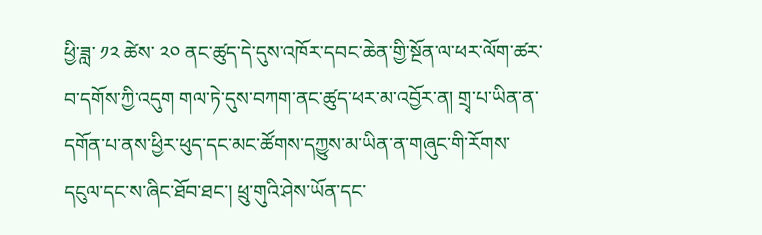ཕྱི་ཟླ་ ༡༢ ཚེས་ ༢༠ ནང་ཚུད་དེ་དུས་འཁོར་དབང་ཆེན་གྱི་སྔོན་ལ་ཕར་ལོག་ཚར་བ་དགོས་ཀྱི་འདུག གལ་ཏེ་དུས་བཀག་ནང་ཚུད་ཕར་མ་འབྱོར་ན། གྲྭ་པ་ཡིན་ན་དགོན་པ་ནས་ཕྱིར་ཕུད་དང་མང་ཚོགས་དཀྱུས་མ་ཡིན་ན་གཞུང་གི་རོགས་དངུལ་དང་ས་ཞིང་ཐོབ་ཐང་། ཕྲུ་གུའི་ཤེས་ཡོན་དང་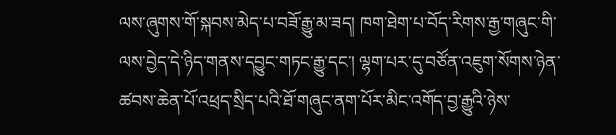ལས་ཞུགས་གོ་སྐབས་མེད་པ་བཟོ་རྒྱུ་མ་ཟད། ཁག་ཐེག་པ་བོད་རིགས་རྒྱ་གཞུང་གི་ལས་བྱེད་དེ་ཉིད་གནས་དབྱུང་གཏང་རྒྱུ་དང་། ལྷག་པར་དུ་བཙོན་འཇུག་སོགས་ཉེན་ཚབས་ཆེན་པོ་འཕྲད་སྲིད་པའི་ཐོ་གཞུང་ནག་པོར་མིང་འགོད་བྱ་རྒྱུའི་ཉེས་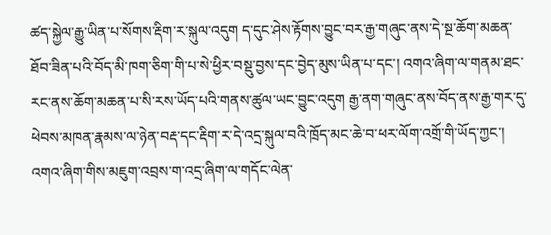ཚད་སྐྱེལ་རྒྱུ་ཡིན་པ་སོགས་རྡིག་ར་སྐུལ་འདུག ད་དུང་ཤེས་རྟོགས་བྱུང་བར་རྒྱ་གཞུང་ནས་དེ་སྔ་ཆོག་མཆན་ཐོབ་ཟིན་པའི་བོད་མི་ཁག་ཅིག་གི་པ་སེ་ཕྱིར་བསྡུ་བྱས་དང་བྱེད་མུས་ཡིན་པ་དང་། འགའ་ཞིག་ལ་གནམ་ཐང་རང་ནས་ཆོག་མཆན་པ་སི་རས་ཡོད་པའི་གནས་ཚུལ་ཡང་བྱུང་འདུག རྒྱ་ནག་གཞུང་ནས་བོད་ནས་རྒྱ་གར་དུ་ཕེབས་མཁན་རྣམས་ལ་ཉེན་བརྡ་དང་རྡིག་ར་དེ་འདྲ་སྐུལ་བའི་ཁྲོད་མང་ཆེ་བ་ཕར་ལོག་འགྲོ་གི་ཡོད་ཀྱང་། འགའ་ཞིག་གིས་མཇུག་འབྲས་ག་འདྲ་ཞིག་ལ་གདོང་ལེན་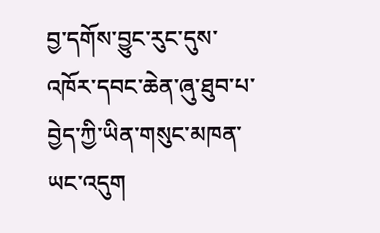བྱ་དགོས་བྱུང་རུང་དུས་འཁོར་དབང་ཆེན་ཞུ་ཐུབ་པ་བྱེད་ཀྱི་ཡིན་གསུང་མཁན་ཡང་འདུག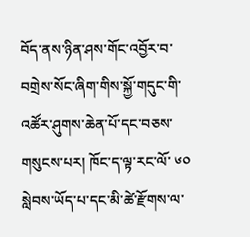བོད་ནས་ཉིན་ཤས་གོང་འབྱོར་བ་བགྲེས་སོང་ཞིག་གིས་སྐྱོ་གདུང་གི་འཚོར་ཤུགས་ཆེན་པོ་དང་བཅས་གསུངས་པར། ཁོང་ད་ལྟ་རང་ལོ་ ༦༠ སླེབས་ཡོད་པ་དང་མི་ཚེ་རྫོགས་ལ་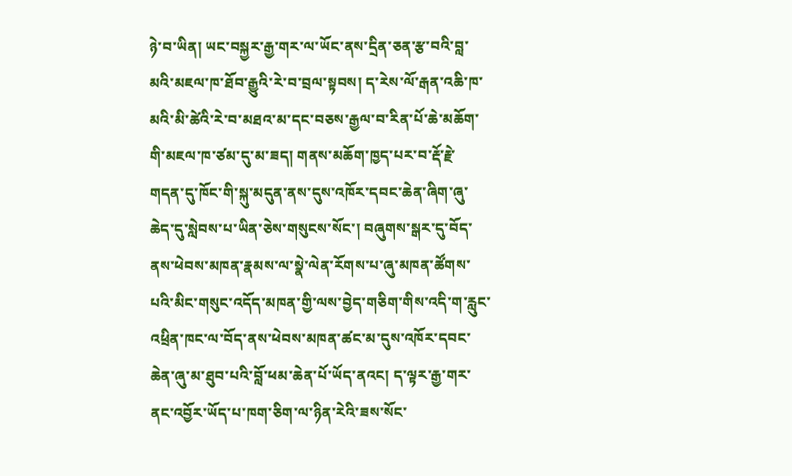ཉེ་བ་ཡིན། ཡང་བསྐྱར་རྒྱ་གར་ལ་ཡོང་ནས་དྲིན་ཅན་རྩ་བའི་བླ་མའི་མཇལ་ཁ་ཐོབ་རྒྱུའི་རེ་བ་བྲལ་སྟབས། ད་རེས་ལོ་རྒན་འཆི་ཁ་མའི་མི་ཚེའི་རེ་བ་མཐའ་མ་དང་བཅས་རྒྱལ་བ་རིན་པོ་ཆེ་མཆོག་གི་མཇལ་ཁ་ཙམ་དུ་མ་ཟད། གནས་མཆོག་ཁྱད་པར་བ་རྡོ་རྗེ་གདན་དུ་ཁོང་གི་སྐུ་མདུན་ནས་དུས་འཁོར་དབང་ཆེན་ཞིག་ཞུ་ཆེད་དུ་སླེབས་པ་ཡིན་ཅེས་གསུངས་སོང་། བཞུགས་སྒར་དུ་བོད་ནས་ཕེབས་མཁན་རྣམས་ལ་སྣེ་ལེན་རོགས་པ་ཞུ་མཁན་ཚོགས་པའི་མིང་གསུང་འདོད་མཁན་གྱི་ལས་བྱེད་གཅིག་གིས་འདི་ག་རླུང་འཕྲིན་ཁང་ལ་བོད་ནས་ཕེབས་མཁན་ཚང་མ་དུས་འཁོར་དབང་ཆེན་ཞུ་མ་ཐུབ་པའི་བློ་ཕམ་ཆེན་པོ་ཡོད་ནའང། ད་ལྟར་རྒྱ་གར་ནང་འབྱོར་ཡོད་པ་ཁག་ཅིག་ལ་ཉིན་རེའི་ཟས་སོང་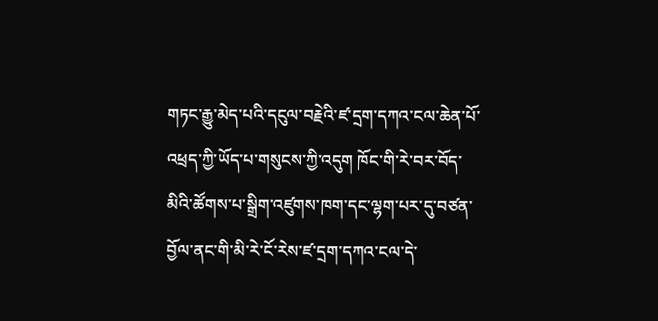གཏང་རྒྱུ་མེད་པའི་དངུལ་བརྗེའི་ཛ་དྲག་དཀའ་ངལ་ཆེན་པོ་འཕྲད་ཀྱི་ཡོད་པ་གསུངས་ཀྱི་འདུག ཁོང་གི་རེ་བར་བོད་མིའི་ཚོགས་པ་སྒྲིག་འཛུགས་ཁག་དང་ལྷག་པར་དུ་བཙན་བྱོལ་ནང་གི་མི་རེ་ངོ་རེས་ཛ་དྲག་དཀའ་ངལ་དེ་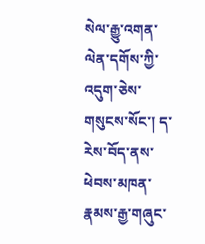སེལ་རྒྱུ་འགན་ལེན་དགོས་ཀྱི་འདུག་ཅེས་གསུངས་སོང་། ད་རེས་བོད་ནས་ཕེབས་མཁན་རྣམས་རྒྱ་གཞུང་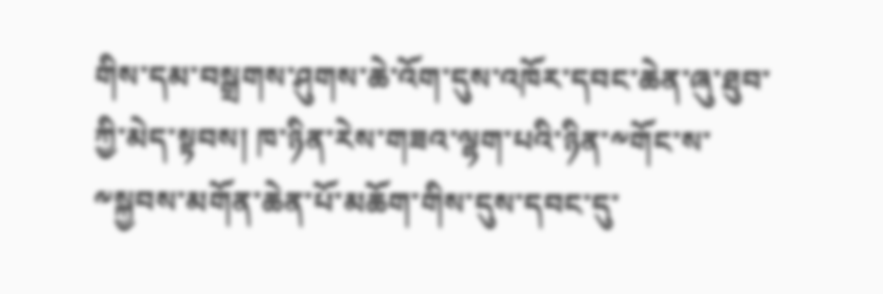གིས་དམ་བསྒྲགས་ཤུགས་ཆེ་འོག་དུས་འཁོར་དབང་ཆེན་ཞུ་ཐུབ་ཀྱི་མེད་སྟབས། ཁ་ཉིན་རེས་གཟའ་ལྷག་པའི་ཉིན་༸གོང་ས་༸སྐྱབས་མགོན་ཆེན་པོ་མཆོག་གིས་དུས་དབང་དུ་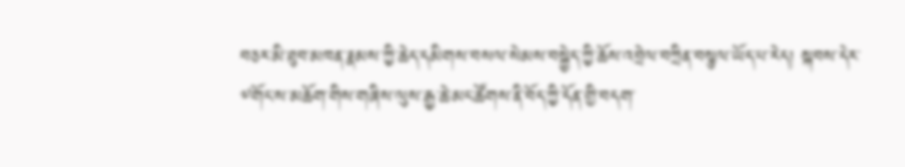བཅར་མི་ཐུབ་མཁན་རྣམས་ཀྱི་ཆེད་དམིགས་བསལ་སེམས་བསྐྱེད་ཀྱི་ཆོས་འབྲེལ་བཀྲིན་བསྩལ་ཡོད་པ་རེད། སྐབས་དེར་༸གོང་ས་མཆོག་གིས་གཞིས་ལུས་རྒྱ་ཆེ་མང་ཚོགས་ནི་བོད་ཀྱི་དོན་གྱི་བདག་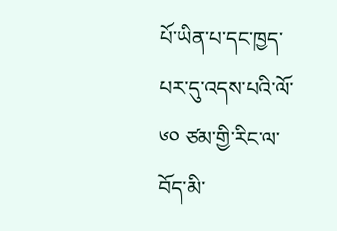པོ་ཡིན་པ་དང་ཁྱད་པར་དུ་འདས་པའི་ལོ་ ༦༠ ཙམ་གྱི་རིང་ལ་བོད་མི་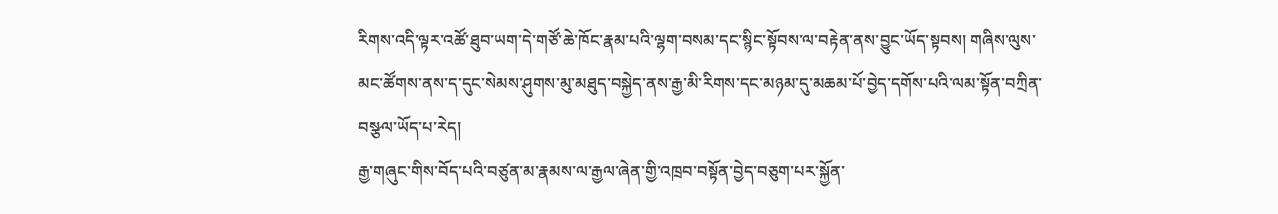རིགས་འདི་ལྟར་འཚོ་ཐུབ་ཡག་དེ་གཙོ་ཆེ་ཁོང་རྣམ་པའི་ལྷག་བསམ་དང་སྙིང་སྟོབས་ལ་བརྟེན་ནས་བྱུང་ཡོད་སྟབས། གཞིས་ལུས་མང་ཚོགས་ནས་ད་དུང་སེམས་ཤུགས་མུ་མཐུད་བསྐྱེད་ནས་རྒྱ་མི་རིགས་དང་མཉམ་དུ་མཆམ་པོ་བྱེད་དགོས་པའི་ལམ་སྟོན་བཀྲིན་བསྩལ་ཡོད་པ་རེད།
རྒྱ་གཞུང་གིས་བོད་པའི་བཙུན་མ་རྣམས་ལ་རྒྱལ་ཞེན་གྱི་འཁྲབ་བསྟོན་བྱེད་བཅུག་པར་སྐྱོན་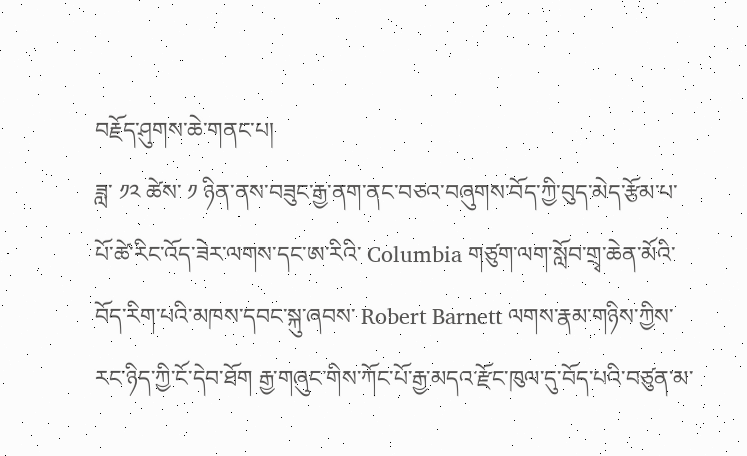བརྗོད་ཤུགས་ཆེ་གནང་པ།
ཟླ་ ༡༢ ཚེས་ ༡ ཉིན་ནས་བཟུང་རྒྱ་ནག་ནང་བཅའ་བཞུགས་བོད་ཀྱི་བུད་མེད་རྩོམ་པ་པོ་ཚེ་རིང་འོད་ཟེར་ལགས་དང་ཨ་རིའི་ Columbia གཙུག་ལག་སློབ་གྲྭ་ཆེན་མོའི་བོད་རིག་པའི་མཁས་དབང་སྐུ་ཞབས་ Robert Barnett ལགས་རྣམ་གཉིས་ཀྱིས་རང་ཉིད་ཀྱི་ངོ་དེབ་ཐོག རྒྱ་གཞུང་གིས་ཀོང་པོ་རྒྱ་མདའ་རྫོང་ཁུལ་དུ་བོད་པའི་བཙུན་མ་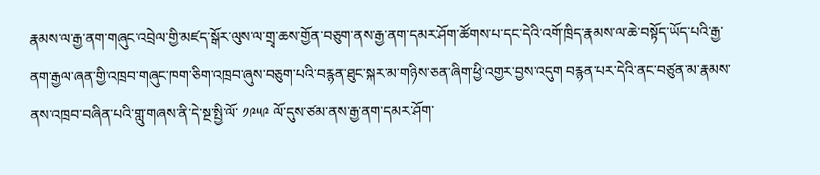རྣམས་ལ་རྒྱ་ནག་གཞུང་འབྲེལ་གྱི་མཛད་སྒོར་ལུས་ལ་གྲྭ་ཆས་གྱོན་བཅུག་ནས་རྒྱ་ནག་དམར་ཤོག་ཚོགས་པ་དང་དེའི་འགོ་ཁྲིད་རྣམས་ལ་ཆེ་བསྟོད་ཡོད་པའི་རྒྱ་ནག་རྒྱལ་ཞན་གྱི་འཁྲབ་གཞུང་ཁག་ཅིག་འཁྲབ་ཞུས་བཅུག་པའི་བརྙན་ཐུང་སྐར་མ་གཉིས་ཅན་ཞིག་ཕྱི་འགྱར་བྱས་འདུག བརྙན་པར་དེའི་ནང་བཙུན་མ་རྣམས་ནས་འཁྲབ་བཞིན་པའི་གླུ་གཞས་ནི་དེ་སྔ་སྤྱི་ལོ་ ༡༩༥༩ ལོ་དུས་ཙམ་ནས་རྒྱ་ནག་དམར་ཤོག་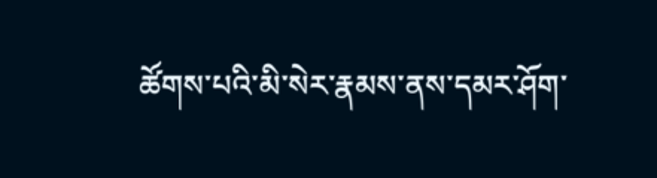ཚོགས་པའི་མི་སེར་རྣམས་ནས་དམར་ཤོག་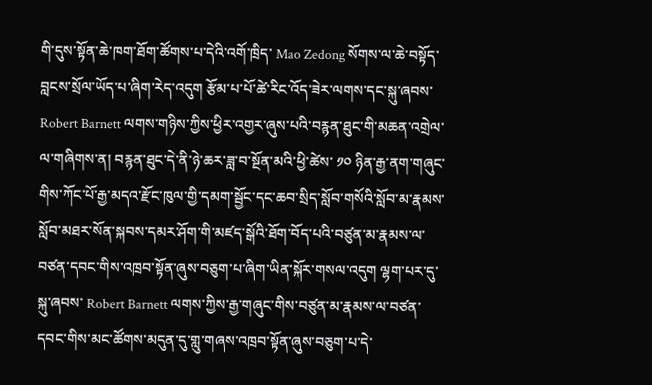གི་དུས་སྟོན་ཆེ་ཁག་ཐོག་ཚོགས་པ་དེའི་འགོ་ཁྲིད་ Mao Zedong སོགས་ལ་ཆེ་བསྟོད་བླངས་སྲོལ་ཡོད་པ་ཞིག་རེད་འདུག རྩོམ་པ་པོ་ཚེ་རིང་འོད་ཟེར་ལགས་དང་སྐུ་ཞབས་ Robert Barnett ལགས་གཉིས་ཀྱིས་ཕྱིར་འགྱར་ཞུས་པའི་བརྙན་ཐུང་གི་མཆན་འགྲེལ་ལ་གཞིགས་ན། བརྙན་ཐུང་དེ་ནི་ཉེ་ཆར་ཟླ་བ་སྔོན་མའི་ཕྱི་ཚེས་ ༡༠ ཉིན་རྒྱ་ནག་གཞུང་གིས་ཀོང་པོ་རྒྱ་མདའ་རྫོང་ཁུལ་གྱི་དམག་སྦྱོང་དང་ཆབ་སྲིད་སློབ་གསོའི་སློབ་མ་རྣམས་སློབ་མཐར་སོན་སྐབས་དམར་ཤོག་གི་མཛད་སྒོའི་ཐོག་བོད་པའི་བཙུན་མ་རྣམས་ལ་བཙན་དབང་གིས་འཁྲབ་སྟོན་ཞུས་བཅུག་པ་ཞིག་ཡིན་སྐོར་གསལ་འདུག ལྷག་པར་དུ་སྐུ་ཞབས་ Robert Barnett ལགས་ཀྱིས་རྒྱ་གཞུང་གིས་བཙུན་མ་རྣམས་ལ་བཙན་དབང་གིས་མང་ཚོགས་མདུན་དུ་གླུ་གཞས་འཁྲབ་སྟོན་ཞུས་བཅུག་པ་དེ་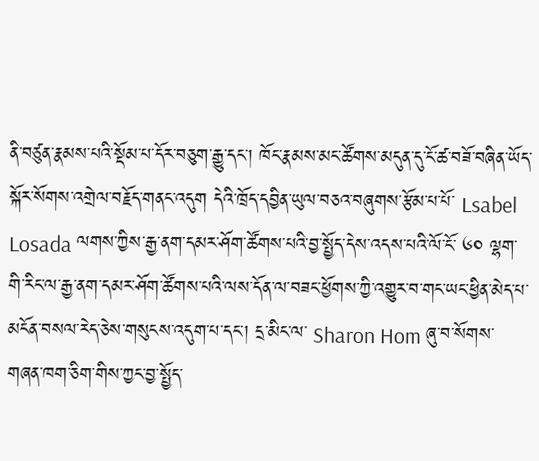ནི་བཙུན་རྣམས་པའི་སྡོམ་པ་དོར་བཅུག་རྒྱུ་དང་། ཁོང་རྣམས་མང་ཚོགས་མདུན་དུ་ངོ་ཚ་བཟོ་བཞིན་ཡོད་སྐོར་སོགས་འགྲེལ་བརྗོད་གནང་འདུག དེའི་ཁྲོད་དབྱིན་ཡུལ་བཅའ་བཞུགས་རྩོམ་པ་པོ་ Lsabel Losada ལགས་ཀྱིས་རྒྱ་ནག་དམར་ཤོག་ཚོགས་པའི་བྱ་སྤྱོད་དེས་འདས་པའི་ལོ་ངོ་ ༦༠ ལྷག་གི་རིང་ལ་རྒྱ་ནག་དམར་ཤོག་ཚོགས་པའི་ལས་དོན་ལ་བཟང་ཕྱོགས་ཀྱི་འགྱུར་བ་གང་ཡང་ཕྱིན་མེད་པ་མངོན་བསལ་རེད་ཅེས་གསུངས་འདུག་པ་དང་། དྲ་མིང་ལ་ Sharon Hom ཞུ་བ་སོགས་གཞན་ཁག་ཅིག་གིས་ཀྱང་བྱ་སྤྱོད་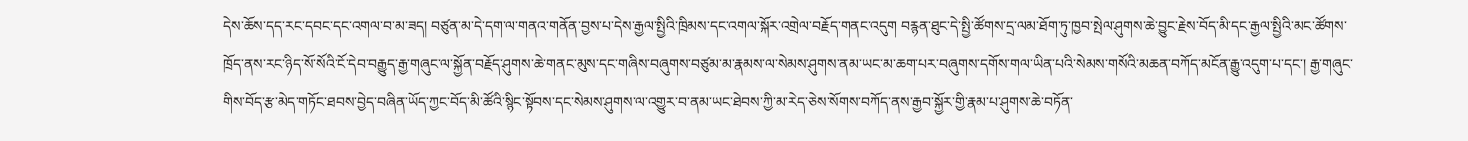དེས་ཆོས་དད་རང་དབང་དང་འགལ་བ་མ་ཟད། བཙུན་མ་དེ་དག་ལ་གནའ་གནོན་བྱས་པ་དེས་རྒྱལ་སྤྱིའི་ཁྲིམས་དང་འགལ་སྐོར་འགྲེལ་བརྗོད་གནང་འདུག བརྙན་ཐུང་དེ་སྤྱི་ཚོགས་དྲ་ལམ་ཐོག་ཏུ་ཁྱབ་སྤེལ་ཤུགས་ཆེ་བྱུང་རྗེས་བོད་མི་དང་རྒྱལ་སྤྱིའི་མང་ཚོགས་ཁྲོད་ནས་རང་ཉིད་སོ་སོའི་ངོ་དེབ་བརྒྱུད་རྒྱ་གཞུང་ལ་སྐྱོན་བརྗོད་ཤུགས་ཆེ་གནང་མུས་དང་གཞིས་བཞུགས་བཙུམ་མ་རྣམས་ལ་སེམས་ཤུགས་ནམ་ཡང་མ་ཆག་པར་བཞུགས་དགོས་གལ་ཡིན་པའི་སེམས་གསོའི་མཆན་བཀོད་མངོན་རྒྱུ་འདུག་པ་དང་། རྒྱ་གཞུང་གིས་བོད་རྩ་མེད་གཏོང་ཐབས་བྱེད་བཞིན་ཡོད་ཀྱང་བོད་མི་ཚོའི་སྙིང་སྟོབས་དང་སེམས་ཤུགས་ལ་འགྱུར་བ་ནམ་ཡང་ཐེབས་ཀྱི་མ་རེད་ཅེས་སོགས་བཀོད་ནས་རྒྱབ་སྐྱོར་གྱི་རྣམ་པ་ཤུགས་ཆེ་བཏོན་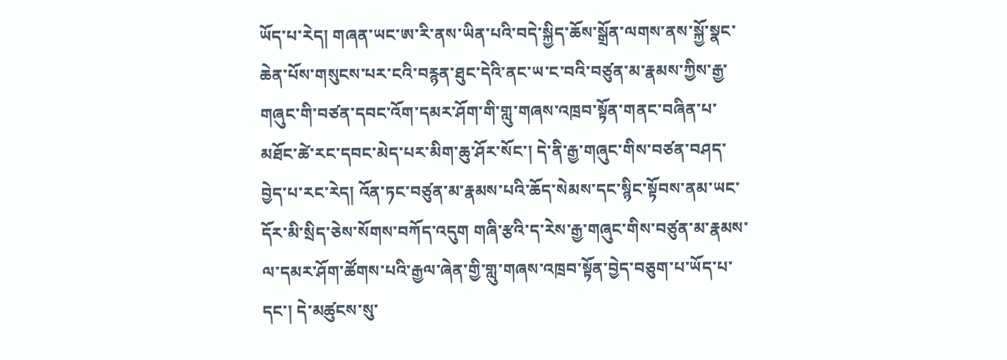ཡོད་པ་རེད། གཞན་ཡང་ཨ་རི་ནས་ཡིན་པའི་བདེ་སྐྱིད་ཆོས་སྒྲོན་ལགས་ནས་སྐྱོ་སྣང་ཆེན་པོས་གསུངས་པར་ངའི་བརྙན་ཐུང་དེའི་ནང་ཡ་ང་བའི་བཙུན་མ་རྣམས་ཀྱིས་རྒྱ་གཞུང་གི་བཙན་དབང་འོག་དམར་ཤོག་གི་གླུ་གཞས་འཁྲབ་སྟོན་གནང་བཞིན་པ་མཐོང་ཚེ་རང་དབང་མེད་པར་མིག་ཆུ་ཤོར་སོང་། དེ་ནི་རྒྱ་གཞུང་གིས་བཙན་བཤད་བྱེད་པ་རང་རེད། འོན་ཏང་བཙུན་མ་རྣམས་པའི་ཆོད་སེམས་དང་སྙིང་སྟོབས་ནམ་ཡང་དོར་མི་སྲིད་ཅེས་སོགས་བཀོད་འདུག གཞི་རྩའི་ད་རེས་རྒྱ་གཞུང་གིས་བཙུན་མ་རྣམས་ལ་དམར་ཤོག་ཚོགས་པའི་རྒྱལ་ཞེན་གྱི་གླུ་གཞས་འཁྲབ་སྟོན་བྱེད་བཅུག་པ་ཡོད་པ་དང་། དེ་མཚུངས་སུ་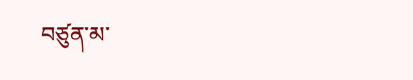བཙུན་མ་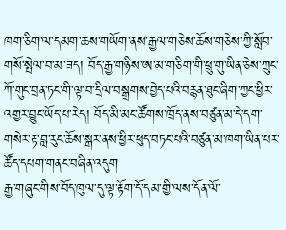ཁག་ཅིག་ལ་དམག་ཆས་གཡོག་ནས་རྒྱལ་གཅེས་ཆོས་གཅེས་ཀྱི་སློབ་གསོ་སྤེལ་བ་མ་ཟད། བོད་རྒྱ་གཉིས་ཨ་མ་གཅིག་གི་ཕྲུ་གུ་ཡིན་ཅེས་ཀྲུང་ཀོ་གུང་བྲན་ཏང་གི་ལྟ་བ་དྲིལ་བསྒྲགས་བྱེད་པའི་བརྙན་ཐུང་ཞིག་ཀྱང་ཕྱིར་འགྱར་བྱུང་ཡོད་པ་རེད། བོད་མི་མང་ཚོགས་ཁྲོད་ནས་བཙུན་མ་དེ་དག་གསེར་རྟ་བླ་རུང་ཆོས་སྒར་ནས་ཕྱིར་ཕུད་བཏང་པའི་བཙུན་མ་ཁག་ཡིན་པར་ཚོད་དཔག་གནང་བཞིན་འདུག
རྒྱ་གཞུང་གིས་བོད་ཁུལ་དུ་ལྟ་རྟོག་དོ་དམ་གྱི་ལས་དོན་ལོ་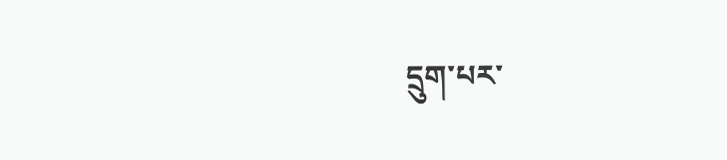དྲུག་པར་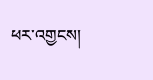ཕར་འགྱངས།